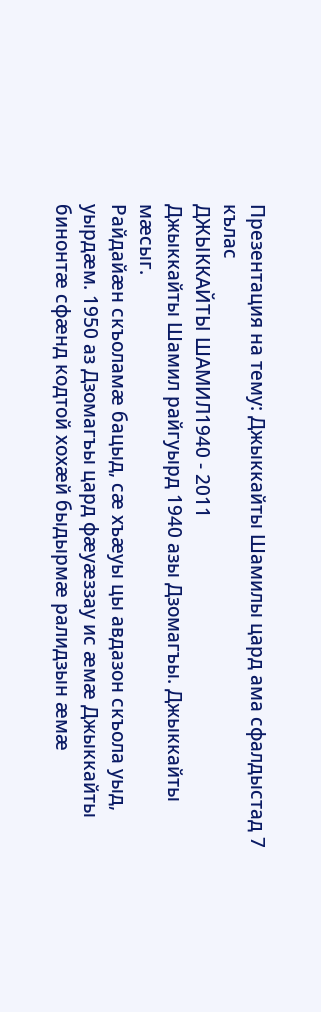Презентация на тему: Джыккайты Шамилы цард ама сфалдыстад 7 кълас
ДЖЫККАЙТЫ ШАМИЛ1940 - 2011
Джыккайты Шамил райгуырд 1940 азы Дзомагъы. Джыккайты мæсыг.
Райдайæн скъоламæ бацыд, сæ хъæуы цы авдазон скъола уыд, уырдæм. 1950 аз Дзомагъы цард фæуæззау ис æмæ Джыккайты бинонтæ сфæнд кодтой хохæй быдырмæ ралидзын æмæ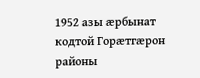1952 азы æрбынат кодтой Горæтгæрон районы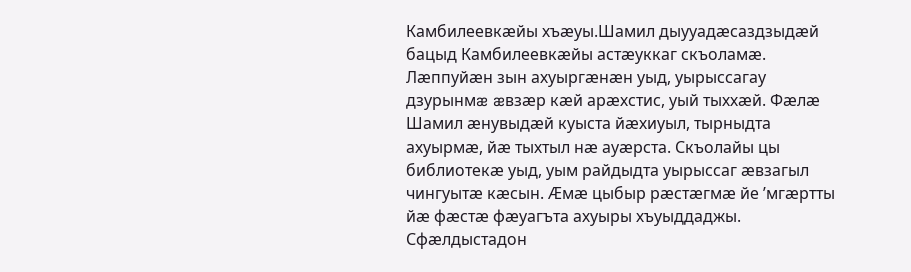Камбилеевкæйы хъæуы.Шамил дыууадæсаздзыдæй бацыд Камбилеевкæйы астæуккаг скъоламæ. Лæппуйæн зын ахуыргæнæн уыд, уырыссагау дзурынмæ æвзæр кæй арæхстис, уый тыххæй. Фæлæ Шамил æнувыдæй куыста йæхиуыл, тырныдта ахуырмæ, йæ тыхтыл нæ ауæрста. Скъолайы цы библиотекæ уыд, уым райдыдта уырыссаг æвзагыл чингуытæ кæсын. Æмæ цыбыр рæстæгмæ йе ’мгæртты йæ фæстæ фæуагъта ахуыры хъуыддаджы. Сфæлдыстадон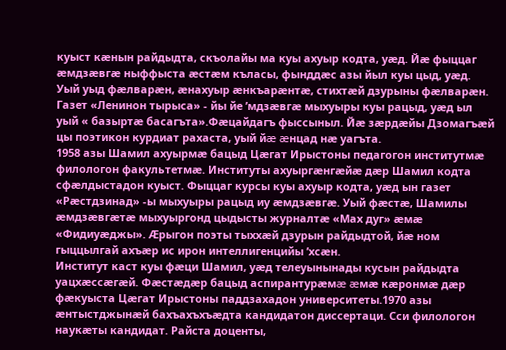куыст кæнын райдыдта, скъолайы ма куы ахуыр кодта, уæд. Йæ фыццаг æмдзæвгæ ныффыста æстæм къласы, фынддæс азы йыл куы цыд, уæд. Уый уыд фæлварæн, æнахуыр æнкъарæнтæ, стихтæй дзурыны фæлварæн. Газет «Ленинон тырыса» - йы йе ’мдзæвгæ мыхуыры куы рацыд, уæд ыл уый « базыртæ басагъта».Фæцайдагъ фыссыныл. Йæ зæрдæйы Дзомагъæй цы поэтикон курдиат рахаста, уый йæ æнцад нæ уагъта.
1958 азы Шамил ахуырмæ бацыд Цæгат Ирыстоны педагогон институтмæ филологон факультетмæ. Институты ахуыргæнгæйæ дæр Шамил кодта сфæлдыстадон куыст. Фыццаг курсы куы ахуыр кодта, уæд ын газет «Рæстдзинад» -ы мыхуыры рацыд иу æмдзæвгæ. Уый фæстæ, Шамилы æмдзæвгæтæ мыхуыргонд цыдысты журналтæ «Мах дуг» æмæ «Фидиуæджы». Æрыгон поэты тыххæй дзурын райдыдтой, йæ ном гыццылгай ахъæр ис ирон интеллигенцийы ’хсæн.
Институт каст куы фæци Шамил, уæд телеуынынады кусын райдыдта уацхæссæгæй. Фæстæдæр бацыд аспирантурæмæ æмæ кæронмæ дæр фæкуыста Цæгат Ирыстоны паддзахадон университеты.1970 азы æнтыстджынæй бахъахъхъæдта кандидатон диссертаци. Сси филологон наукæты кандидат. Райста доценты,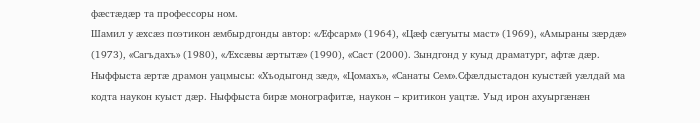фæстæдæр та профессоры ном.
Шамил у æхсæз поэтикон æмбырдгонды автор: «Æфсарм» (1964), «Цæф сæгуыты маст» (1969), «Амыраны зæрдæ» (1973), «Сагъдахъ» (1980), «Æхсæвы æртытæ» (1990), «Саст (2000). Зындгонд у куыд драматург, афтæ дæр. Ныффыста æртæ драмон уацмысы: «Хъодыгонд зæд», «Цомахъ», «Санаты Сем».Сфæлдыстадон куыстæй уæлдай ма кодта наукон куыст дæр. Ныффыста бирæ монографитæ, наукон – критикон уацтæ. Уыд ирон ахуыргæнæн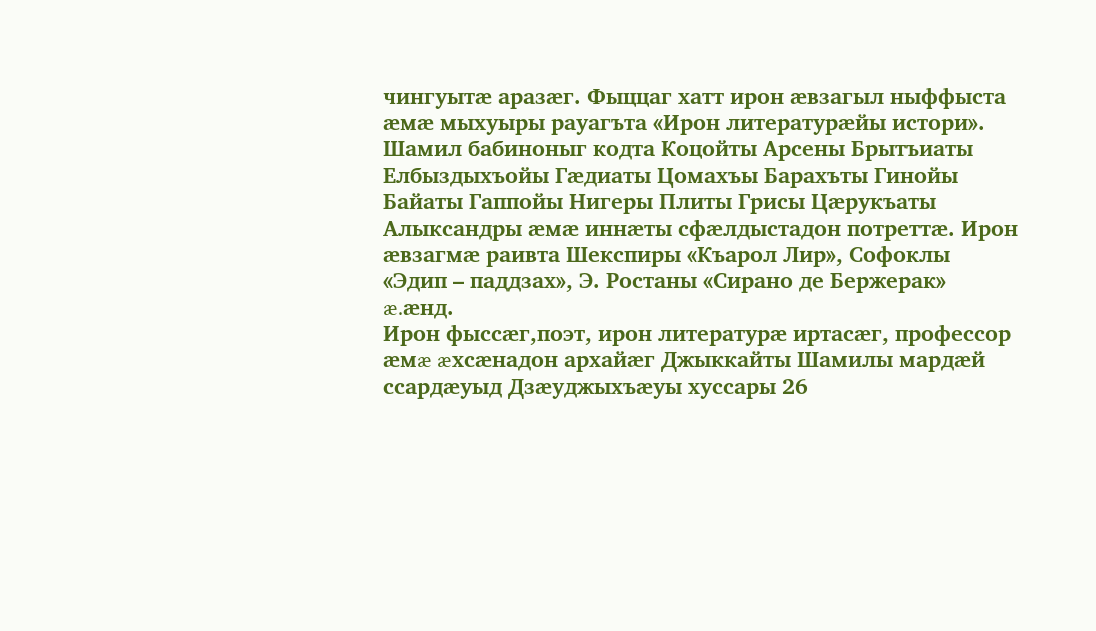чингуытæ аразæг. Фыццаг хатт ирон æвзагыл ныффыста æмæ мыхуыры рауагъта «Ирон литературæйы истори».
Шамил бабиноныг кодта Коцойты Арсены Брытъиаты Елбыздыхъойы Гæдиаты Цомахъы Барахъты Гинойы Байаты Гаппойы Нигеры Плиты Грисы Цæрукъаты Алыксандры æмæ иннæты сфæлдыстадон потреттæ. Ирон æвзагмæ раивта Шекспиры «Къарол Лир», Софоклы «Эдип – паддзах», Э. Ростаны «Сирано де Бержерак» æ.æнд.
Ирон фыссæг,поэт, ирон литературæ иртасæг, профессор æмæ æхсæнадон архайæг Джыккайты Шамилы мардæй ссардæуыд Дзæуджыхъæуы хуссары 26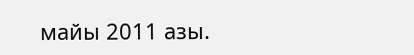майы 2011 азы.